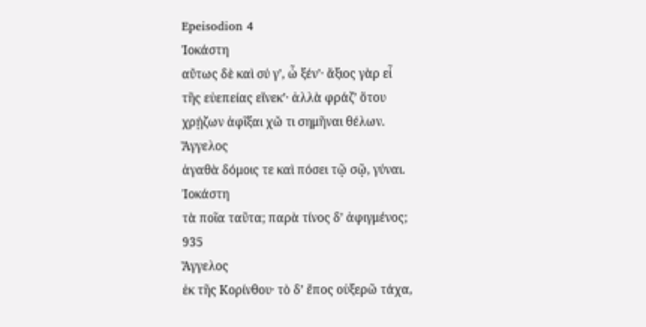Epeisodion 4
Ἰοκάστη
αὔτως δὲ καὶ σύ γʼ, ὦ ξένʼ· ἄξιος γὰρ εἶ
τῆς εὐεπείας εἵνεκʼ· ἀλλὰ φράζʼ ὅτου
χρῄζων ἀφῖξαι χὤ τι σημῆναι θέλων.
Ἄγγελος
ἀγαθὰ δόμοις τε καὶ πόσει τῷ σῷ, γύναι.
Ἰοκάστη
τὰ ποῖα ταῦτα; παρὰ τίνος δʼ ἀφιγμένος;
935
Ἄγγελος
ἐκ τῆς Κορίνθου· τὸ δʼ ἔπος οὑξερῶ τάχα,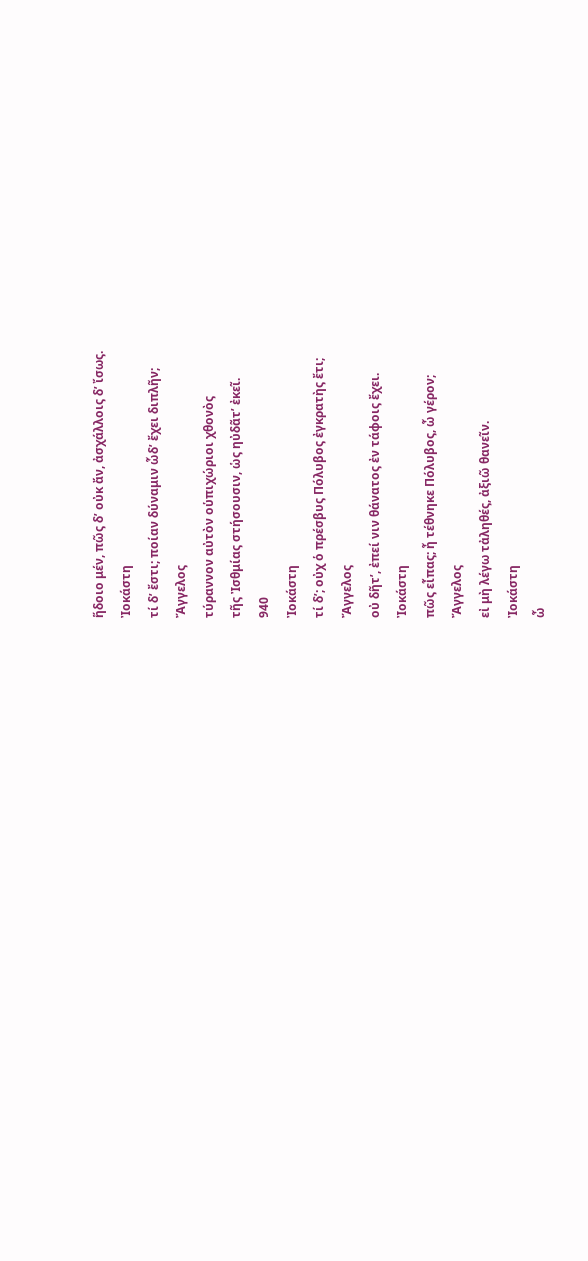ἥδοιο μέν, πῶς δʼ οὐκ ἄν, ἀσχάλλοις δʼ ἴσως.
Ἰοκάστη
τί δʼ ἔστι; ποίαν δύναμιν ὧδʼ ἔχει διπλῆν;
Ἄγγελος
τύραννον αὐτὸν οὑπιχώριοι χθονὸς
τῆς Ἰσθμίας στήσουσιν, ὡς ηὐδᾶτʼ ἐκεῖ.
940
Ἰοκάστη
τί δʼ; οὐχ ὁ πρέσβυς Πόλυβος ἐγκρατὴς ἔτι;
Ἄγγελος
οὐ δῆτʼ, ἐπεί νιν θάνατος ἐν τάφοις ἔχει.
Ἰοκάστη
πῶς εἶπας; ἦ τέθνηκε Πόλυβος, ὦ γέρον;
Ἄγγελος
εἰ μὴ λέγω τἀληθές, ἀξιῶ θανεῖν.
Ἰοκάστη
ὦ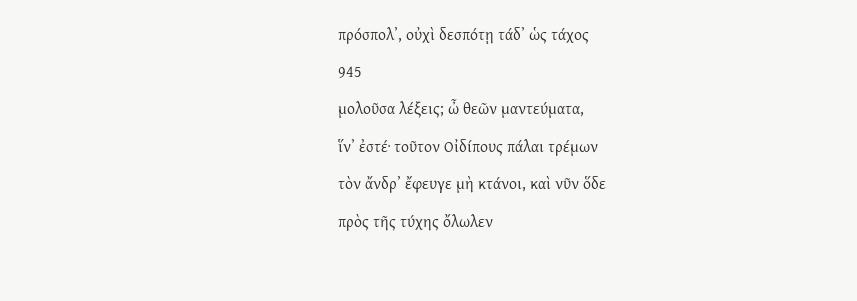πρόσπολʼ, οὐχὶ δεσπότῃ τάδʼ ὡς τάχος
945
μολοῦσα λέξεις; ὦ θεῶν μαντεύματα,
ἵνʼ ἐστέ· τοῦτον Οἰδίπους πάλαι τρέμων
τὸν ἄνδρʼ ἔφευγε μὴ κτάνοι, καὶ νῦν ὅδε
πρὸς τῆς τύχης ὄλωλεν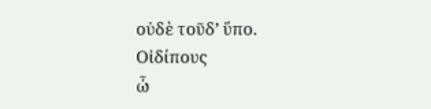οὐδὲ τοῦδʼ ὕπο.
Οἰδίπους
ὦ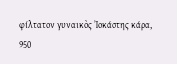φίλτατον γυναικὸς Ἰοκάστης κάρα,
950